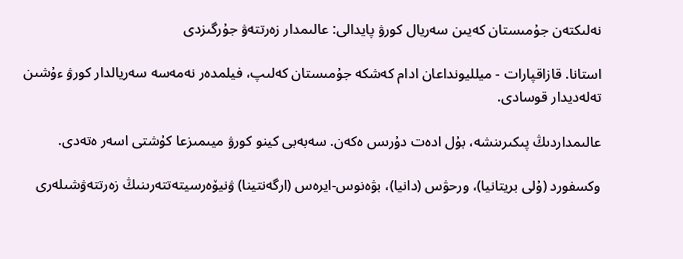نەلىكتەن جۇمىستان كەيىن سەريال كورۋ پايدالى: عالىمدار زەرتتەۋ جۇرگىزدى

استانا. قازاقپارات - ميلليونداعان ادام كەشكە جۇمىستان كەلىپ، فيلمدەر نەمەسە سەريالدار كورۋ ءۇشىن تەلەديدار قوسادى.

عالىمداردىڭ پىكىرىنشە، بۇل ادەت دۇرىس ەكەن. سەبەبى كينو كورۋ ميىمىزعا كۇشتى اسەر ەتەدى.

وكسفورد (ۇلى بريتانيا)، ورحۋس (دانيا)، بۋەنوس-ايرەس (ارگەنتينا) ۋنيۆەرسيتەتتەرىنىڭ زەرتتەۋشىلەرى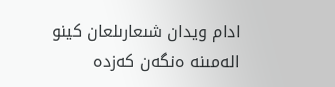ادام ويدان شىعارىلعان كينو الەمىنە ەنگەن كەزدە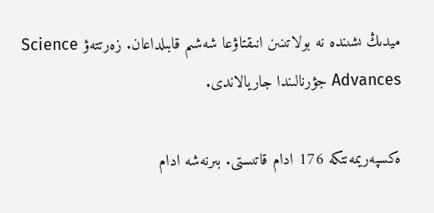ميدىڭ ىشىندە نە بولاتىنىن انىقتاۋعا شەشىم قابىلداعان. زەرتتەۋ Science Advances جۋرنالىندا جاريالاندى.

ەكسپەريمەنتكە 176 ادام قاتىستى. بىرنەشە ادام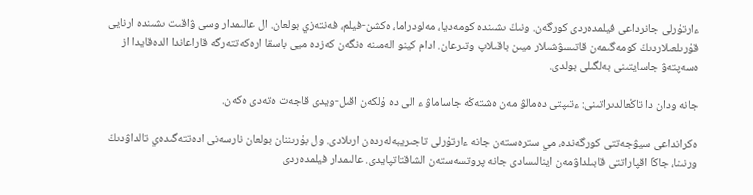ءارتۇرلى جانرداعى فيلمدەردى كورگەن. ونىڭ ىشىندە كومەديا، مەلودراما، ەكشن-فيلم، فەنتەزي بولعان. ال عالىمدار وسى ۋاقىت ىشىندە ارنايى قۇرىلعىلاردىڭ كومەگىمەن قاتىسۋشىلار ميىن باقىلاپ وتىرعان. ادام كينو الەمىنە ەنگەن كەزدە ميى باسقا ارەكەتتەرگە قاراعاندا الدەقايدا از ەسەپتەۋ جاسايتىنى بەلگىلى بولدى.

جانە ودان دا تاڭعالدىراتىنى: ءتىپتى دەمالۋ مەن ەشتەڭە جاساماۋ ء الى دە ۇلكەن اقىل-ويدى قاجەت ەتەدى ەكەن.

ەكرانداعى سيۋجەتتى كورگەندە، مي سترەستەن جانە ءارتۇرلى تاجىريبەلەردەن ارىلادى. ول بۇرىننان بولعان نارسەنى ادەتتەگىدەي تالداۋدىڭ ورنىنا، جاڭا اقپاراتتى قابىلداۋمەن اينالىسادى جانە پروتسەستەن الشاقتاتپايدى. عالىمدار فيلمدەردى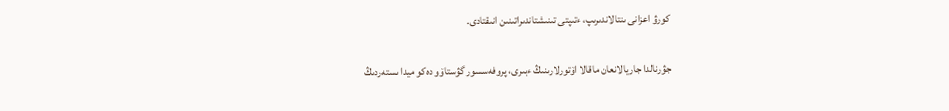كورۋ اعزانى ىنتالاندىرىپ، ءتىپتى تىنىشتاندىراتىنىن انىقتادى.

جۋرنالدا جاريالانعان ماقالا اۆتورلارىنىڭ ءبىرى، پروفەسسور گۋستاۆو دەكو ميدا ىستەردىڭ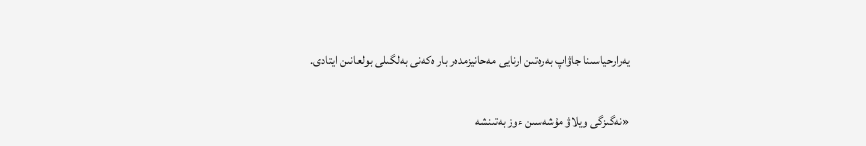يەرارحياسىنا جاۋاپ بەرەتىن ارنايى مەحانيزمدەر بار ەكەنى بەلگىلى بولعانىن ايتادى.

«نەگىزگى ويلاۋ مۇشەسىن ءوز بەتىنشە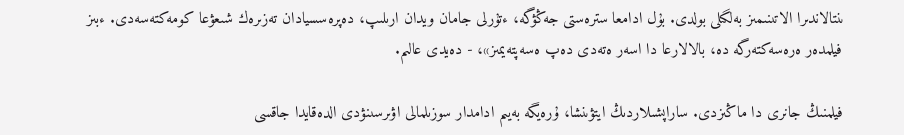ىنتالاندىرا الاتىنىمىز بەلگىلى بولدى. بۇل ادامعا سترەستى جەڭۋگە، ءتۇرلى جامان ويدان ارىلىپ، دەپرەسسيادان تەزىرەك شىعۋعا كومەكتەسەدى. ءبىز فيلمدەر ەرەسەكتەرگە دە، بالالارعا دا اسەر ەتەدى دەپ ەسەپتەيمىز»، - دەيدى عالىم.

فيلمنىڭ جانرى دا ماڭىزدى. ساراپشىلاردىڭ ايتۋىنشا، ۇرەيگە بەيىم ادامدار سوزىلمالى اۋىرسىنۋدى الدەقايدا جاقسى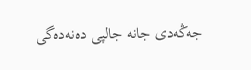جەڭەدى جانە جالپى دەنەدەگى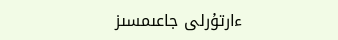ءارتۇرلى جاعىمسىز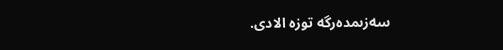سەزىمدەرگە توزە الادى.